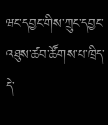ཝང་དབྱང་གིས་ཀྲུང་དབྱང་འཐུས་ཚབ་ཚོགས་པ་ཁྲིད་དེ་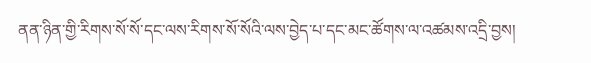ནན་ཉིན་གྱི་རིགས་སོ་སོ་དང་ལས་རིགས་སོ་སོའི་ལས་བྱེད་པ་དང་མང་ཚོགས་ལ་འཚམས་འདྲི་བྱས།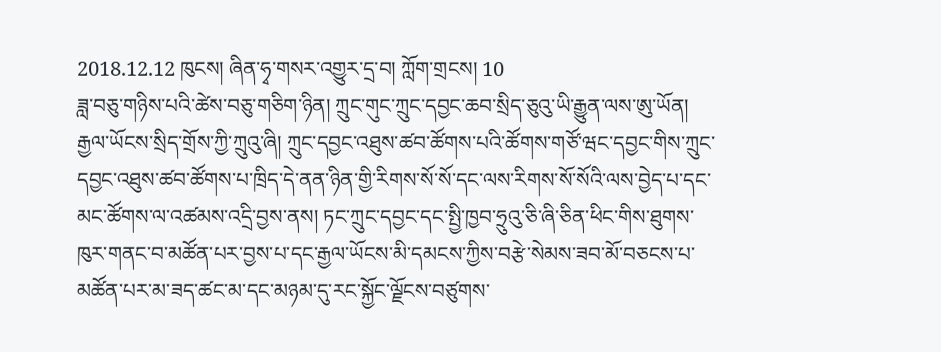2018.12.12 ཁུངས། ཞིན་ཧྭ་གསར་འགྱུར་དྲ་བ། ཀློག་གྲངས། 10
ཟླ་བཅུ་གཉིས་པའི་ཚེས་བཅུ་གཅིག་ཉིན། ཀྲུང་གུང་ཀྲུང་དབྱང་ཆབ་སྲིད་ཅུའུ་ཡི་རྒྱུན་ལས་ཨུ་ཡོན། རྒྱལ་ཡོངས་སྲིད་གྲོས་ཀྱི་ཀྲུའུ་ཞི། ཀྲུང་དབྱང་འཐུས་ཚབ་ཚོགས་པའི་ཚོགས་གཙོ་ཝང་དབྱང་གིས་ཀྲུང་དབྱང་འཐུས་ཚབ་ཚོགས་པ་ཁྲིད་དེ་ནན་ཉིན་གྱི་རིགས་སོ་སོ་དང་ལས་རིགས་སོ་སོའི་ལས་བྱེད་པ་དང་མང་ཚོགས་ལ་འཚམས་འདྲི་བྱས་ནས། ཏང་ཀྲུང་དབྱང་དང་སྤྱི་ཁྱབ་ཧྲུའུ་ཅི་ཞི་ཅིན་ཕིང་གིས་ཐུགས་ཁུར་གནང་བ་མཚོན་པར་བྱས་པ་དང་རྒྱལ་ཡོངས་མི་དམངས་ཀྱིས་བརྩེ་སེམས་ཟབ་མོ་བཅངས་པ་མཚོན་པར་མ་ཟད་ཚང་མ་དང་མཉམ་དུ་རང་སྐྱོང་ལྗོངས་བཙུགས་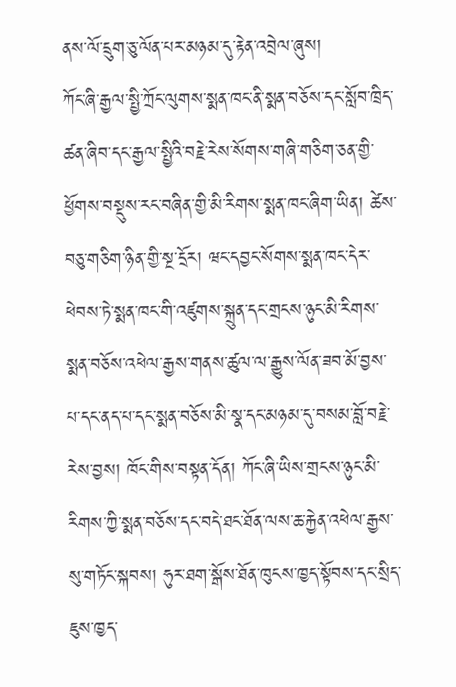ནས་ལོ་དྲུག་ཅུ་ལོན་པར་མཉམ་དུ་རྟེན་འབྲེལ་ཞུས།
ཀོང་ཞི་རྒྱལ་སྤྱི་ཀྲོང་ལུགས་སྨན་ཁང་ནི་སྨན་བཅོས་དང་སློབ་ཁྲིད་ཚན་ཞིབ་དང་རྒྱལ་སྤྱིའི་བརྗེ་རེས་སོགས་གཞི་གཅིག་ཅན་གྱི་ཕྱོགས་བསྡུས་རང་བཞིན་གྱི་མི་རིགས་སྨན་ཁང་ཞིག་ཡིན། ཚེས་བཅུ་གཅིག་ཉིན་གྱི་སྔ་དྲོར། ཝང་དབྱང་སོགས་སྨན་ཁང་དེར་ཕེབས་ཏེ་སྨན་ཁང་གི་འཛུགས་སྐྲུན་དང་གྲངས་ཉུང་མི་རིགས་སྨན་བཅོས་འཕེལ་རྒྱས་གནས་ཚུལ་ལ་རྒྱུས་ལོན་ཟབ་མོ་བྱས་པ་དང་ནད་པ་དང་སྨན་བཅོས་མི་སྣ་དང་མཉམ་དུ་བསམ་བློ་བརྗེ་རེས་བྱས། ཁོང་གིས་བསྟན་དོན། ཀོང་ཞི་ཡིས་གྲངས་ཉུང་མི་རིགས་ཀྱི་སྨན་བཅོས་དང་བདེ་ཐང་ཐོན་ལས་ཆ་རྐྱེན་འཕེལ་རྒྱས་སུ་གཏོང་སྐབས། ཧུར་ཐག་སྒོས་ཐོན་ཁུངས་ཁྱད་སྟོབས་དང་སྲིད་ཇུས་ཁྱད་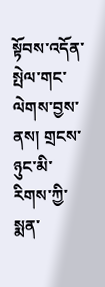སྟོབས་འདོན་སྤེལ་གང་ལེགས་བྱས་ནས། གྲངས་ཉུང་མི་རིགས་ཀྱི་སྨན་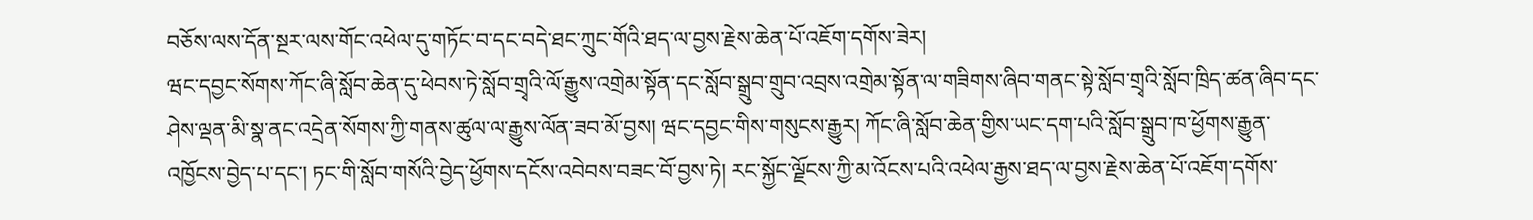བཅོས་ལས་དོན་སྔར་ལས་གོང་འཕེལ་དུ་གཏོང་བ་དང་བདེ་ཐང་ཀྲུང་གོའི་ཐད་ལ་བྱས་རྗེས་ཆེན་པོ་འཇོག་དགོས་ཟེར།
ཝང་དབྱང་སོགས་ཀོང་ཞི་སློབ་ཆེན་དུ་ཕེབས་ཏེ་སློབ་གྲྭའི་ལོ་རྒྱུས་འགྲེམ་སྟོན་དང་སློབ་སྒྲུབ་གྲུབ་འབྲས་འགྲེམ་སྟོན་ལ་གཟིགས་ཞིབ་གནང་སྟེ་སློབ་གྲྭའི་སློབ་ཁྲིད་ཚན་ཞིབ་དང་ཤེས་ལྡན་མི་སྣ་ནང་འདྲེན་སོགས་ཀྱི་གནས་ཚུལ་ལ་རྒྱུས་ལོན་ཟབ་མོ་བྱས། ཝང་དབྱང་གིས་གསུངས་རྒྱུར། ཀོང་ཞི་སློབ་ཆེན་གྱིས་ཡང་དག་པའི་སློབ་སྒྲུབ་ཁ་ཕྱོགས་རྒྱུན་འཁྱོངས་བྱེད་པ་དང་། ཏང་གི་སློབ་གསོའི་བྱེད་ཕྱོགས་དངོས་འབེབས་བཟང་བོ་བྱས་ཏེ། རང་སྐྱོང་ལྗོངས་ཀྱི་མ་འོངས་པའི་འཕེལ་རྒྱས་ཐད་ལ་བྱས་རྗེས་ཆེན་པོ་འཇོག་དགོས་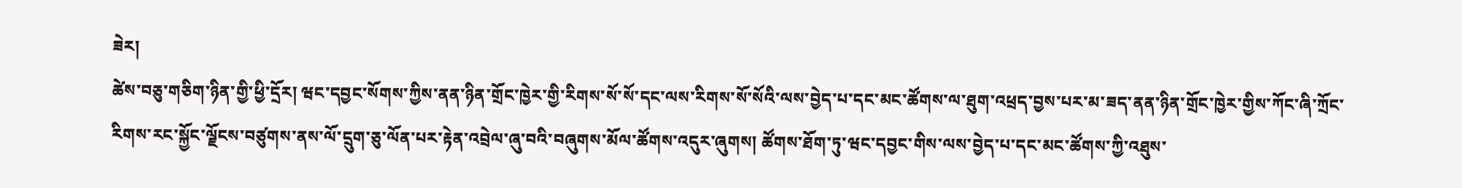ཟེར།
ཚེས་བཅུ་གཅིག་ཉིན་གྱི་ཕྱི་དྲོར། ཝང་དབྱང་སོགས་ཀྱིས་ནན་ཉིན་གྲོང་ཁྱེར་གྱི་རིགས་སོ་སོ་དང་ལས་རིགས་སོ་སོའི་ལས་བྱེད་པ་དང་མང་ཚོགས་ལ་ཐུག་འཕྲད་བྱས་པར་མ་ཟད་ནན་ཉིན་གྲོང་ཁྱེར་གྱིས་ཀོང་ཞི་ཀྲོང་རིགས་རང་སྐྱོང་ལྗོངས་བཙུགས་ནས་ལོ་དྲུག་ཅུ་ལོན་པར་རྟེན་འབྲེལ་ཞུ་བའི་བཞུགས་མོལ་ཚོགས་འདུར་ཞུགས། ཚོགས་ཐོག་ཏུ་ཝང་དབྱང་གིས་ལས་བྱེད་པ་དང་མང་ཚོགས་ཀྱི་འཐུས་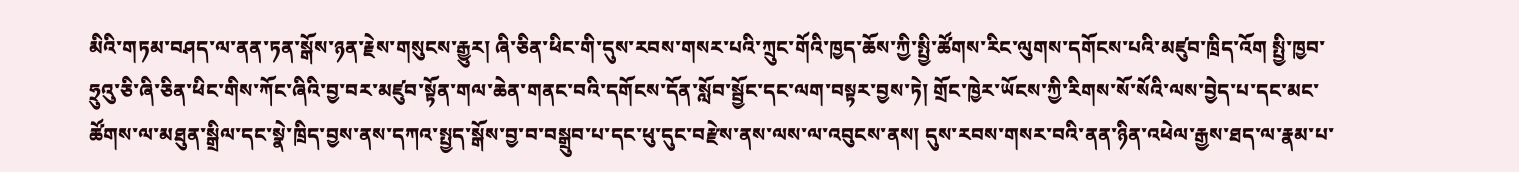མིའི་གཏམ་བཤད་ལ་ནན་ཏན་སྒོས་ཉན་རྗེས་གསུངས་རྒྱུར། ཞི་ཅིན་ཕིང་གི་དུས་རབས་གསར་པའི་ཀྲུང་གོའི་ཁྱད་ཆོས་ཀྱི་སྤྱི་ཚོགས་རིང་ལུགས་དགོངས་པའི་མཛུབ་ཁྲིད་འོག སྤྱི་ཁྱབ་ཧྲུའུ་ཅི་ཞི་ཅིན་ཕིང་གིས་ཀོང་ཞིའི་བྱ་བར་མཛུབ་སྟོན་གལ་ཆེན་གནང་བའི་དགོངས་དོན་སློབ་སྦྱོང་དང་ལག་བསྟར་བྱས་ཏེ། གྲོང་ཁྱེར་ཡོངས་ཀྱི་རིགས་སོ་སོའི་ལས་བྱེད་པ་དང་མང་ཚོགས་ལ་མཐུན་སྒྲིལ་དང་སྣེ་ཁྲིད་བྱས་ནས་དཀའ་སྤྱད་སྒོས་བྱ་བ་བསྒྲུབ་པ་དང་ཕུ་དུང་བརྫེས་ནས་ལས་ལ་འབུངས་ནས། དུས་རབས་གསར་བའི་ནན་ཉིན་འཕེལ་རྒྱས་ཐད་ལ་རྣམ་པ་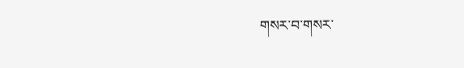གསར་བ་གསར་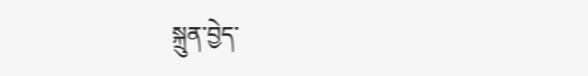སྐྲུན་བྱེད་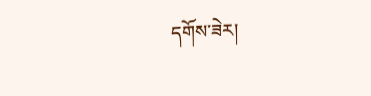དགོས་ཟེར།